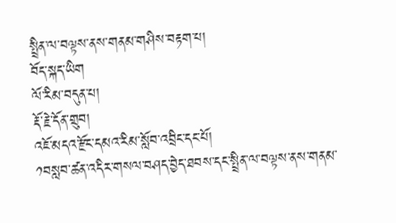སྤྲིན་ལ་བལྟས་ནས་གནམ་གཤིས་བརྟག་པ།
བོད་སྐད་ཡིག
ལོ་རིམ་བདུན་པ།
རྡོ་རྗེ་དོན་གྲུབ།
འཇོ་མདའ་རྫོང་དམའ་རིམ་སློབ་འབྲིང་དང་པོ།
༡བསླབ་ཚན་འདིར་གསལ་བཤད་བྱེད་ཐབས་དང་སྤྲིན་ལ་བལྟས་ནས་གནམ་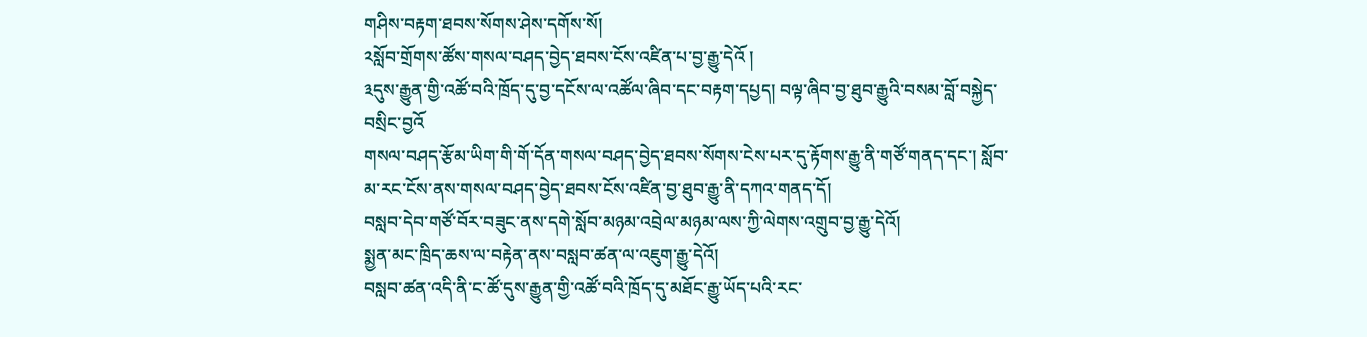གཤིས་བརྟག་ཐབས་སོགས་ཤེས་དགོས་སོ།
༢སློབ་གྲོགས་ཚོས་གསལ་བཤད་བྱེད་ཐབས་ངོས་འཛིན་པ་བྱ་རྒྱུ་དེའོ །
༣དུས་རྒྱུན་གྱི་འཚོ་བའི་ཁྲོད་དུ་བྱ་དངོས་ལ་འཚོལ་ཞིབ་དང་བརྟག་དཔྱད། བལྟ་ཞིབ་བྱ་ཐུབ་རྒྱུའི་བསམ་བློ་བསྐྱེད་བསྲིང་བྱའོ
གསལ་བཤད་རྩོམ་ཡིག་གི་གོ་དོན་གསལ་བཤད་བྱེད་ཐབས་སོགས་ངེས་པར་དུ་རྟོགས་རྒྱུ་ནི་གཙོ་གནད་དང་། སློབ་མ་རང་ངོས་ནས་གསལ་བཤད་བྱེད་ཐབས་ངོས་འཛིན་བྱ་ཐུབ་རྒྱུ་ནི་དཀའ་གནད་དོ།
བསླབ་དེབ་གཙོ་བོར་བཟུང་ནས་དགེ་སློབ་མཉམ་འབྲེལ་མཉམ་ལས་ཀྱི་ལེགས་འགྲུབ་བྱ་རྒྱུ་དེའོ།
སྨྱན་མང་ཁྲིད་ཆས་ལ་བརྟེན་ནས་བསླབ་ཚན་ལ་འཇུག་རྒྱུ་དེའོ།
བསླབ་ཚན་འདི་ནི་ང་ཚོ་དུས་རྒྱུན་གྱི་འཚོ་བའི་ཁྲོད་དུ་མཐོང་རྒྱུ་ཡོད་པའི་རང་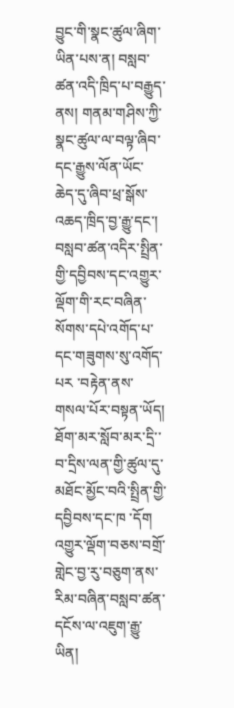བྱུང་གི་སྣང་ཚུལ་ཞིག་ཡིན་པས་ན། བསླབ་ཚན་འདི་ཁྲིད་པ་བརྒྱུད་ནས། གནམ་གཤིས་ཀྱི་སྣང་ཚུལ་ལ་བལྟ་ཞིབ་དང་རྒྱུས་ལོན་ཡོང་ཆེད་དུ་ཞིབ་ཕྲ་སྒོས་འཆད་ཁྲིད་བྱ་རྒྱུ་དང་། བསླབ་ཚན་འདིར་སྤྲིན་གྱི་དབྱིབས་དང་འགྱུར་ལྡོག་གི་རང་བཞིན་སོགས་དཔེ་འགོད་པ་དང་གཟུགས་སུ་འགོད་པར ་བརྟེན་ནས་གསལ་པོར་བསྟན་ཡོད། ཐོག་མར་སློབ་མར་དྲི་་བ་དྲིས་ལན་གྱི་ཚུལ་དུ་མཐོང་མྱོང་བའི་སྤྲིན་གྱི་དབྱིབས་དང་ཁ ་དོག  འགྱུར་ལྡོག་བཅས་བགྲོ་གླེང་བྱ་རུ་བཅུག་ནས་རིམ་བཞིན་བསླབ་ཚན་དངོས་ལ་འཇུག་རྒྱུ་ཡིན།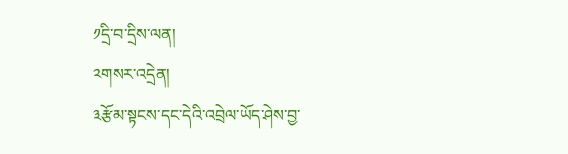༡དྲི་བ་དྲིས་ལན།
༢གསར་འདྲེན།
༣རྩོམ་སྟངས་དང་དེའི་འབྲེལ་ཡོད་ཤེས་བྱ་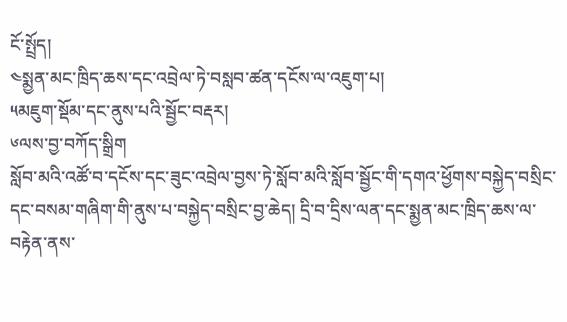ངོ་སྤྲོད།
༤སྨྱན་མང་ཁྲིད་ཆས་དང་འབྲེལ་ཏེ་བསླབ་ཚན་དངོས་ལ་འཇུག་པ།
༥མཇུག་སྡོམ་དང་ནུས་པའི་སྦྱོང་བརྡར།
༦ལས་བྱ་བཀོད་སྒྲིག
སློབ་མའི་འཚོ་བ་དངོས་དང་ཟུང་འབྲེལ་བྱས་ཏེ་སློབ་མའི་སློབ་སྦྱོང་གི་དགའ་ཕྱོགས་བསྐྱེད་བསྲིང་དང་བསམ་གཞིག་གི་ནུས་པ་བསྐྱེད་བསྲིང་བྱ་ཆེད། དྲི་བ་དྲིས་ལན་དང་སྨྱན་མང་ཁྲིད་ཆས་ལ་བརྟེན་ནས་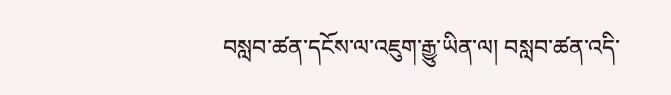བསླབ་ཚན་དངོས་ལ་འཇུག་རྒྱུ་ཡིན་ལ། བསླབ་ཚན་འདི་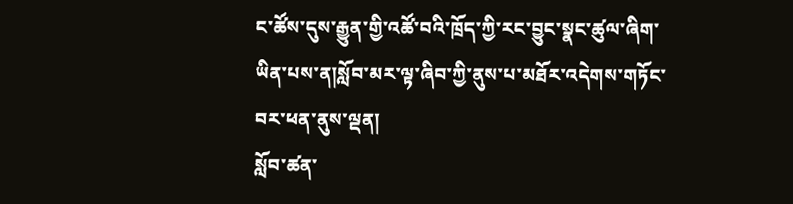ང་ཚོས་དུས་རྒྱུན་གྱི་འཚོ་བའི་ཁྲོད་ཀྱི་རང་བྱུང་སྣང་ཚུལ་ཞིག་ཡིན་པས་ན།སློབ་མར་ལྟ་ཞིབ་ཀྱི་ནུས་པ་མཐོར་འདེགས་གཏོང་བར་ཕན་ནུས་ལྡན།
སློབ་ཚན་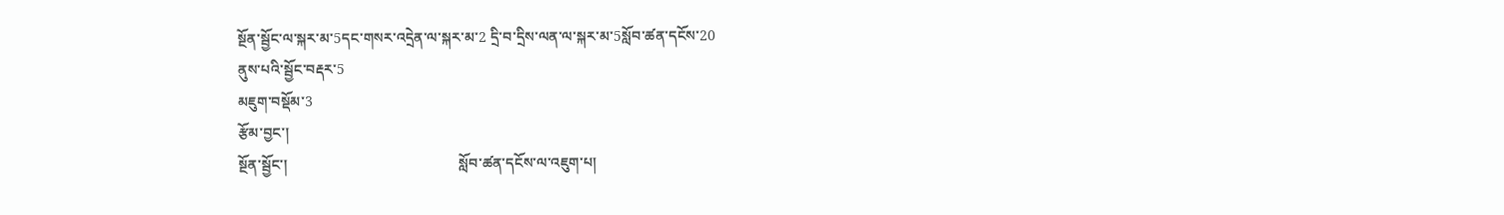སྔོན་སྦྱོང་ལ་སྐར་མ་5དང་གསར་འདྲེན་ལ་སྐར་མ་2 དྲི་བ་དྲིས་ལན་ལ་སྐར་མ་5སློབ་ཚན་དངོས་20
ནུས་པའི་སྦྱོང་བརྡར་5
མཇུག་བསྡོམ་3
རྩོམ་བྱང་།
སྔོན་སྦྱོང་།                                               སློབ་ཚན་དངོས་ལ་འཇུག་པ།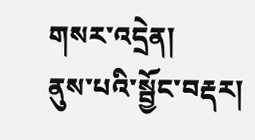གསར་འདྲེན།                                           ནུས་པའི་སྦྱོང་བརྡར།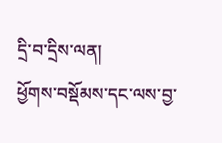དྲི་བ་དྲིས་ལན།                                          ཕྱོགས་བསྡོམས་དང་ལས་བྱ་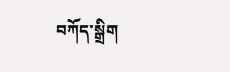བཀོད་སྒྲིག